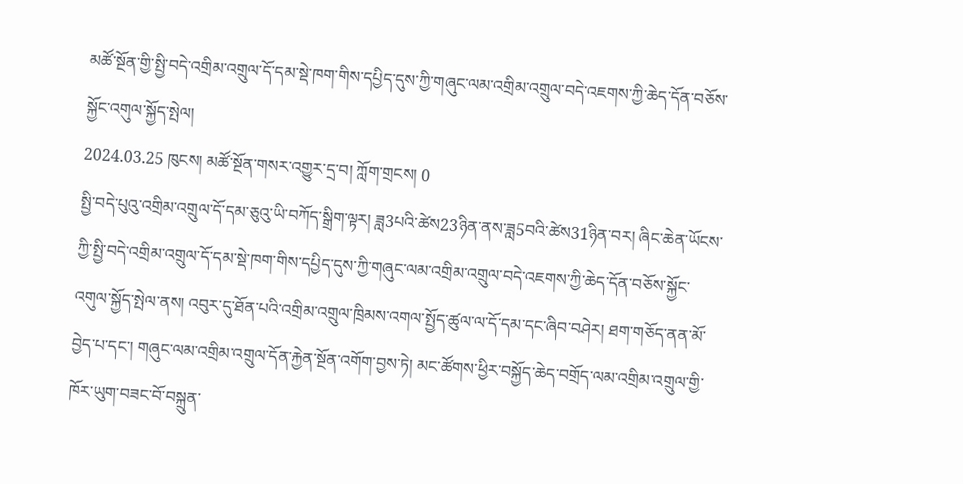མཚོ་སྔོན་གྱི་སྤྱི་བདེ་འགྲིམ་འགྲུལ་དོ་དམ་སྡེ་ཁག་གིས་དཔྱིད་དུས་ཀྱི་གཞུང་ལམ་འགྲིམ་འགྲུལ་བདེ་འཇགས་ཀྱི་ཆེད་དོན་བཅོས་སྐྱོང་འགུལ་སྐྱོད་སྤེལ།
2024.03.25 ཁུངས། མཚོ་སྔོན་གསར་འགྱུར་དྲ་བ། ཀློག་གྲངས། 0
སྤྱི་བདེ་པུའུ་འགྲིམ་འགྲུལ་དོ་དམ་ཅུའུ་ཡི་བཀོད་སྒྲིག་ལྟར། ཟླ3པའི་ཚེས23ཉིན་ནས་ཟླ5བའི་ཚེས31ཉིན་བར། ཞིང་ཆེན་ཡོངས་ཀྱི་སྤྱི་བདེ་འགྲིམ་འགྲུལ་དོ་དམ་སྡེ་ཁག་གིས་དཔྱིད་དུས་ཀྱི་གཞུང་ལམ་འགྲིམ་འགྲུལ་བདེ་འཇགས་ཀྱི་ཆེད་དོན་བཅོས་སྐྱོང་འགུལ་སྐྱོད་སྤེལ་ནས། འབུར་དུ་ཐོན་པའི་འགྲིམ་འགྲུལ་ཁྲིམས་འགལ་སྤྱོད་ཚུལ་ལ་དོ་དམ་དང་ཞིབ་བཤེར། ཐག་གཅོད་ནན་མོ་བྱེད་པ་དང་། གཞུང་ལམ་འགྲིམ་འགྲུལ་དོན་རྐྱེན་སྔོན་འགོག་བྱས་ཏེ། མང་ཚོགས་ཕྱིར་བསྐྱོད་ཆེད་བགྲོད་ལམ་འགྲིམ་འགྲུལ་གྱི་ཁོར་ཡུག་བཟང་བོ་བསྐྲུན་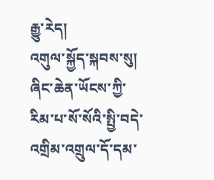རྒྱུ་རེད།
འགུལ་སྐྱོད་སྐབས་སུ། ཞིང་ཆེན་ཡོངས་ཀྱི་རིམ་པ་སོ་སོའི་སྤྱི་བདེ་འགྲིམ་འགྲུལ་དོ་དམ་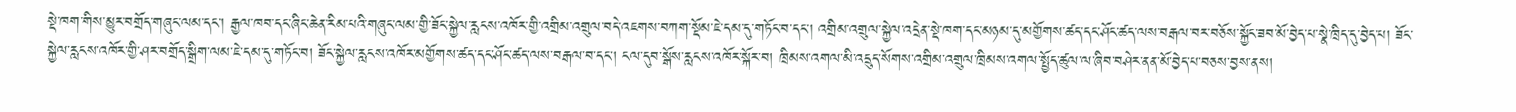སྡེ་ཁག་གིས་མྱུར་བགྲོད་གཞུང་ལམ་དང་། རྒྱལ་ཁབ་དང་ཞིང་ཆེན་རིམ་པའི་གཞུང་ལམ་གྱི་ཟོང་སྐྱེལ་རླངས་འཁོར་གྱི་འགྲིམ་འགྲུལ་བདེ་འཇགས་བཀག་སྡོམ་ཇེ་དམ་དུ་གཏོང་བ་དང་། འགྲིམ་འགྲུལ་སྐྱེལ་འདྲེན་སྡེ་ཁག་དང་མཉམ་དུ་མགྱོགས་ཚད་དང་ཤོང་ཚད་ལས་བརྒལ་བར་བཅོས་སྐྱོང་ཟབ་མོ་བྱེད་པ་སྣེ་ཁྲིད་དུ་བྱེད་པ། ཟོང་སྐྱེལ་རླངས་འཁོར་གྱི་ཤར་བགྲོད་སྒྲིག་ལམ་ཇེ་དམ་དུ་གཏོང་བ། ཟོང་སྐྱེལ་རླངས་འཁོར་མགྱོགས་ཚད་དང་ཤོང་ཚད་ལས་བརྒལ་བ་དང་། ངལ་དུབ་སྒོས་རླངས་འཁོར་སྐོར་བ། ཁྲིམས་འགལ་མི་འདྲུད་སོགས་འགྲིམ་འགྲུལ་ཁྲིམས་འགལ་སྤྱོད་ཚུལ་ལ་ཞིབ་བཤེར་ནན་མོ་བྱེད་པ་བཅས་བྱས་ནས།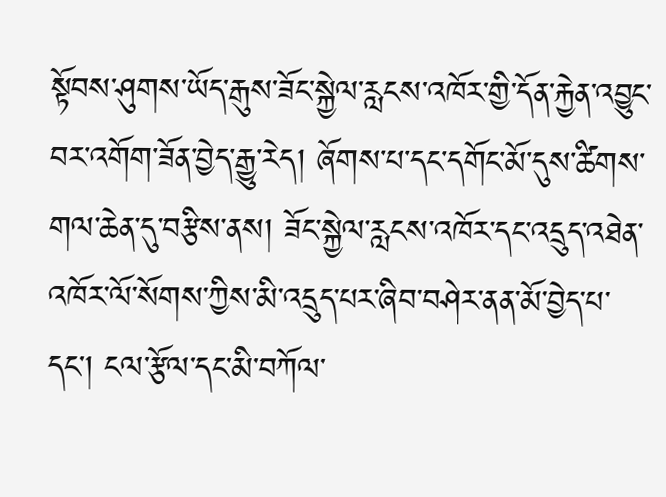སྟོབས་ཤུགས་ཡོད་རྒུས་ཟོང་སྐྱེལ་རླངས་འཁོར་གྱི་དོན་རྐྱེན་འབྱུང་བར་འགོག་ཟོན་བྱེད་རྒྱུ་རེད། ཞོགས་པ་དང་དགོང་མོ་དུས་ཚིགས་གལ་ཆེན་དུ་བརྩིས་ནས། ཟོང་སྐྱེལ་རླངས་འཁོར་དང་འདྲུད་འཐེན་འཁོར་ལོ་སོགས་ཀྱིས་མི་འདྲུད་པར་ཞིབ་བཤེར་ནན་མོ་བྱེད་པ་དང་། ངལ་རྩོལ་དང་མི་བཀོལ་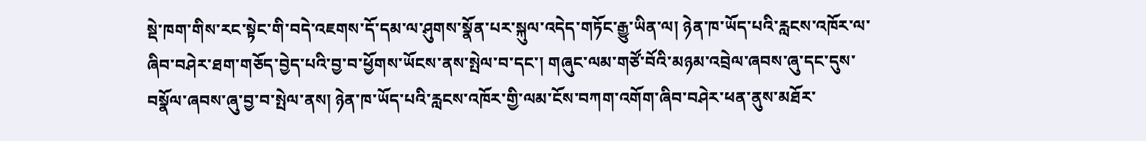སྡེ་ཁག་གིས་རང་སྟེང་གི་བདེ་འཇགས་དོ་དམ་ལ་ཤུགས་སྣོན་པར་སྐུལ་འདེད་གཏོང་རྒྱུ་ཡིན་ལ། ཉེན་ཁ་ཡོད་པའི་རླངས་འཁོར་ལ་ཞིབ་བཤེར་ཐག་གཅོད་བྱེད་པའི་བྱ་བ་ཕྱོགས་ཡོངས་ནས་སྤེལ་བ་དང་། གཞུང་ལམ་གཙོ་བོའི་མཉམ་འབྲེལ་ཞབས་ཞུ་དང་དུས་བསྣོལ་ཞབས་ཞུ་བྱ་བ་སྤེལ་ནས། ཉེན་ཁ་ཡོད་པའི་རླངས་འཁོར་གྱི་ལམ་ངོས་བཀག་འགོག་ཞིབ་བཤེར་ཕན་ནུས་མཐོར་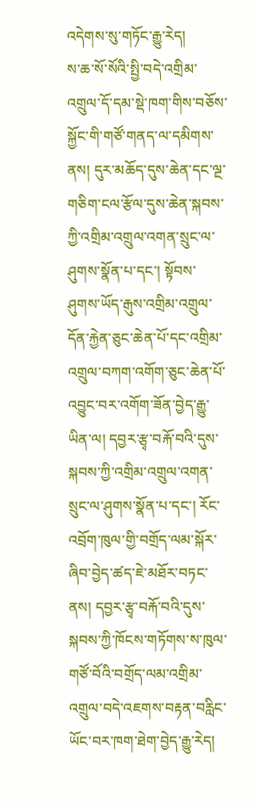འདེགས་སུ་གཏོང་རྒྱུ་རེད།
ས་ཆ་སོ་སོའི་སྤྱི་བདེ་འགྲིམ་འགྲུལ་དོ་དམ་སྡེ་ཁག་གིས་བཅོས་སྐྱོང་གི་གཙོ་གནད་ལ་དམིགས་ནས། དུར་མཆོད་དུས་ཆེན་དང་ལྔ་གཅིག་ངལ་རྩོལ་དུས་ཆེན་སྐབས་ཀྱི་འགྲིམ་འགྲུལ་འགན་སྲུང་ལ་ཤུགས་སྣོན་པ་དང་། སྟོབས་ཤུགས་ཡོད་རྒུས་འགྲིམ་འགྲུལ་དོན་རྐྱེན་ཅུང་ཆེན་པོ་དང་འགྲིམ་འགྲུལ་བཀག་འགོག་ཅུང་ཆེན་པོ་འབྱུང་བར་འགོག་ཟོན་བྱེད་རྒྱུ་ཡིན་ལ། དབྱར་རྩྭ་བརྐོ་བའི་དུས་སྐབས་ཀྱི་འགྲིམ་འགྲུལ་འགན་སྲུང་ལ་ཤུགས་སྣོན་པ་དང་། རོང་འབྲོག་ཁུལ་གྱི་བགྲོད་ལམ་སྐོར་ཞིབ་བྱེད་ཚད་ཇེ་མཐོར་བཏང་ནས། དབྱར་རྩྭ་བརྐོ་བའི་དུས་སྐབས་ཀྱི་ཁོངས་གཏོགས་ས་ཁུལ་གཙོ་བོའི་བགྲོད་ལམ་འགྲིམ་འགྲུལ་བདེ་འཇགས་བརྟན་བརླིང་ཡོང་བར་ཁག་ཐེག་བྱེད་རྒྱུ་རེད།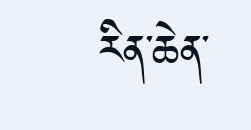རིན་ཆེན་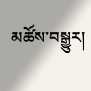མཚོས་བསྒྱུར།